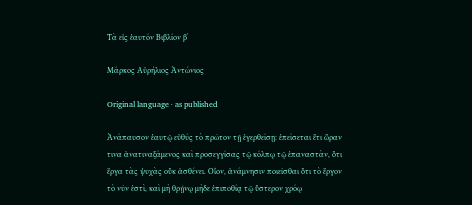Τὰ εἰς ἑαυτόν Βιβλίον βʹ

Μάρκος Αὐρήλιος Ἀντώνιος

Original language · as published

Ἀνάπαυσον ἑαυτῷ εὐθύς τὸ πρῶτον τῇ ἐγερθείσῃ: ἐπείσεται ἔτι ὥραν τινα ἀνατιναξάμενος καὶ προσεγγίσας τῷ κόλπῳ τῷ ἐπαναστὰν, ὅτι ἔργα τὰς ψυχὰς οὔκ ἀσθένει. Οἷον, ἀνάμνησιν ποιεῖσθαι ὅτι τὸ ἔργον τὸ νῦν ἐστὶ, καὶ μὴ θρῄνῳ μὴδε ἐπιποθίᾳ τῷ ὕστερον χρόῳ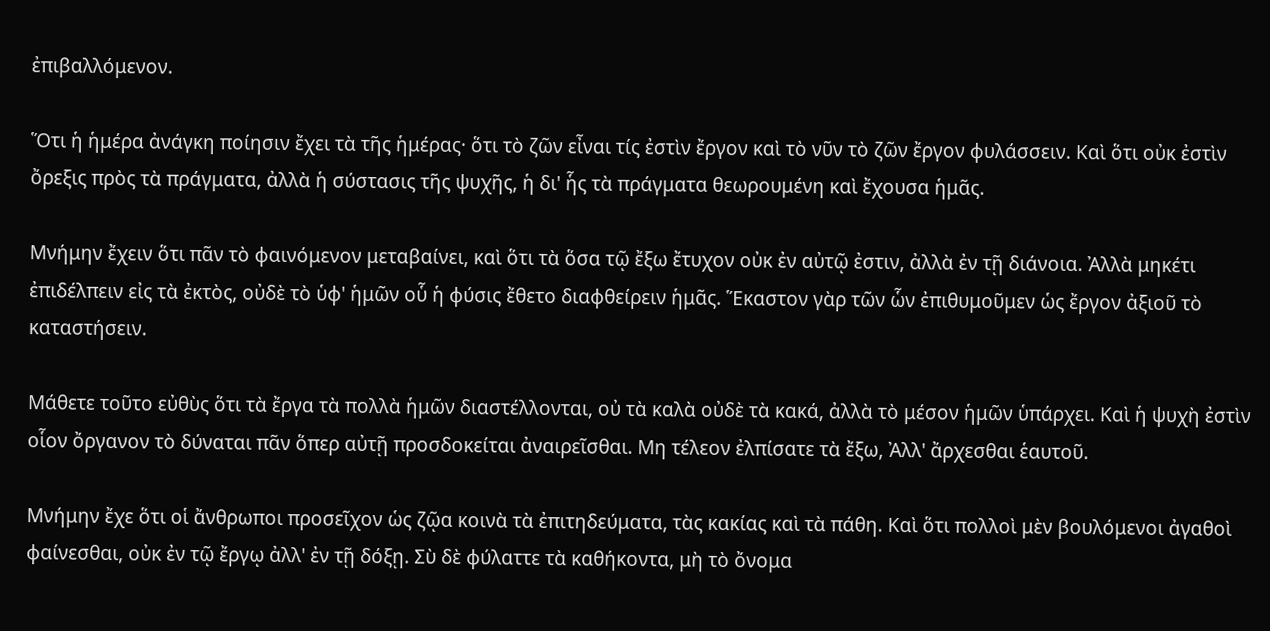ἐπιβαλλόμενον.

Ὅτι ἡ ἡμέρα ἀνάγκη ποίησιν ἔχει τὰ τῆς ἡμέρας· ὅτι τὸ ζῶν εἶναι τίς ἐστὶν ἔργον καὶ τὸ νῦν τὸ ζῶν ἔργον φυλάσσειν. Καὶ ὅτι οὐκ ἐστὶν ὄρεξις πρὸς τὰ πράγματα, ἀλλὰ ἡ σύστασις τῆς ψυχῆς, ἡ δι' ἧς τὰ πράγματα θεωρουμένη καὶ ἔχουσα ἡμᾶς.

Μνήμην ἔχειν ὅτι πᾶν τὸ φαινόμενον μεταβαίνει, καὶ ὅτι τὰ ὅσα τῷ ἔξω ἔτυχον οὐκ ἐν αὐτῷ ἐστιν, ἀλλὰ ἐν τῇ διάνοια. Ἀλλὰ μηκέτι ἐπιδέλπειν εἰς τὰ ἐκτὸς, οὐδὲ τὸ ὑφ' ἡμῶν οὗ ἡ φύσις ἔθετο διαφθείρειν ἡμᾶς. Ἕκαστον γὰρ τῶν ὧν ἐπιθυμοῦμεν ὡς ἔργον ἀξιοῦ τὸ καταστήσειν.

Μάθετε τοῦτο εὐθὺς ὅτι τὰ ἔργα τὰ πολλὰ ἡμῶν διαστέλλονται, οὐ τὰ καλὰ οὐδὲ τὰ κακά, ἀλλὰ τὸ μέσον ἡμῶν ὑπάρχει. Καὶ ἡ ψυχὴ ἐστὶν οἷον ὄργανον τὸ δύναται πᾶν ὅπερ αὐτῇ προσδοκείται ἀναιρεῖσθαι. Μη τέλεον ἐλπίσατε τὰ ἔξω, Ἀλλ' ἄρχεσθαι ἑαυτοῦ.

Μνήμην ἔχε ὅτι οἱ ἄνθρωποι προσεῖχον ὡς ζῷα κοινὰ τὰ ἐπιτηδεύματα, τὰς κακίας καὶ τὰ πάθη. Καὶ ὅτι πολλοὶ μὲν βουλόμενοι ἀγαθοὶ φαίνεσθαι, οὐκ ἐν τῷ ἔργῳ ἀλλ' ἐν τῇ δόξῃ. Σὺ δὲ φύλαττε τὰ καθήκοντα, μὴ τὸ ὄνομα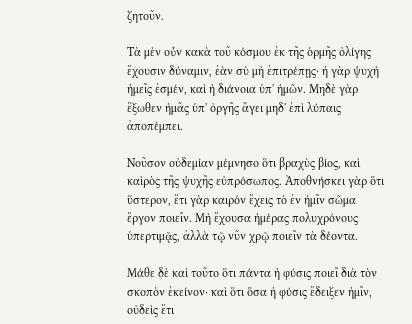ζητοῦν.

Τὰ μὲν οὖν κακὰ τοῦ κόσμου ἐκ τῆς ὁρμῆς ὀλίγης ἔχουσιν δύναμιν, ἐὰν σὺ μὴ ἐπιτρέπῃς· ἡ γὰρ ψυχὴ ἡμεῖς ἐσμέν, καὶ ἡ διάνοια ὑπ' ἡμῶν. Μηδὲ γὰρ ἔξωθεν ἡμᾶς ὑπ' ὀργῆς ἄγει μηδ' ἐπὶ λύπαις ἀποπέμπει.

Νοῦσον οὐδεμίαν μέμνησο ὅτι βραχὺς βίος, καὶ καὶρὸς τῆς ψυχῆς εὐπρόσωπος. Ἀποθνήσκει γὰρ ὅτι ὕστερον, ἔτι γὰρ καιρόν ἔχεις τὸ ἐν ἡμῖν σῶμα ἔργον ποιεῖν. Μὴ ἔχουσα ἡμέρας πολυχρόνους ὑπερτιμᾷς, ἀλλὰ τῷ νῦν χρῷ ποιεῖν τὰ δέοντα.

Μάθε δὲ καὶ τοῦτο ὅτι πάντα ἡ φύσις ποιεῖ διὰ τὸν σκοπὸν ἐκείνον· καὶ ὅτι ὅσα ἡ φύσις ἔδειξεν ἡμῖν, οὐδεὶς ἔτι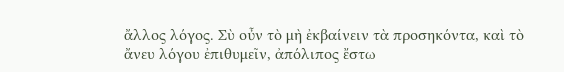ἄλλος λόγος. Σὺ οὖν τὸ μὴ ἐκβαίνειν τὰ προσηκόντα, καὶ τὸ ἄνευ λόγου ἐπιθυμεῖν, ἀπόλιπος ἔστω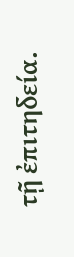τῇ ἐπιτηδεία.